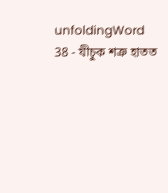unfoldingWord 38 - যীচুক শত্ৰু হাতত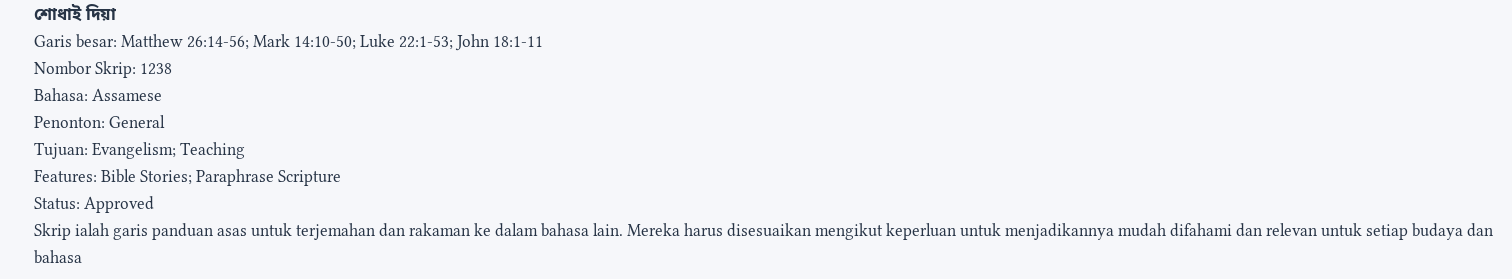শোধাই দিয়া
Garis besar: Matthew 26:14-56; Mark 14:10-50; Luke 22:1-53; John 18:1-11
Nombor Skrip: 1238
Bahasa: Assamese
Penonton: General
Tujuan: Evangelism; Teaching
Features: Bible Stories; Paraphrase Scripture
Status: Approved
Skrip ialah garis panduan asas untuk terjemahan dan rakaman ke dalam bahasa lain. Mereka harus disesuaikan mengikut keperluan untuk menjadikannya mudah difahami dan relevan untuk setiap budaya dan bahasa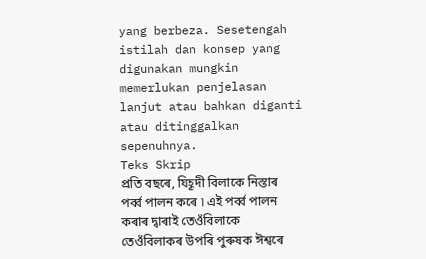yang berbeza. Sesetengah istilah dan konsep yang digunakan mungkin memerlukan penjelasan lanjut atau bahkan diganti atau ditinggalkan sepenuhnya.
Teks Skrip
প্ৰতি বছৰে, যিহূদী বিলাকে নিস্তাৰ পৰ্ব্ব পালন কৰে ৷ এই পৰ্ব্ব পালন কৰাৰ দ্বাৰাই তেওঁবিলাকে তেওঁবিলাকৰ উপৰি পুৰুষক ঈশ্বৰে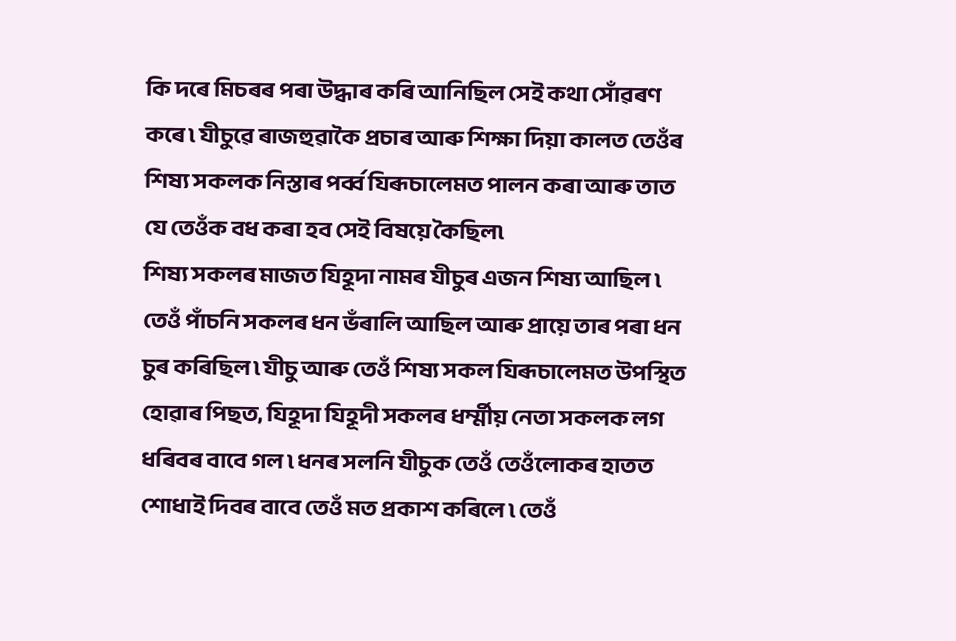কি দৰে মিচৰৰ পৰা উদ্ধাৰ কৰি আনিছিল সেই কথা সোঁৱৰণ কৰে ৷ যীচুৱে ৰাজহুৱাকৈ প্ৰচাৰ আৰু শিক্ষা দিয়া কালত তেওঁৰ শিষ্য সকলক নিস্তাৰ পৰ্ব্ব যিৰূচালেমত পালন কৰা আৰু তাত যে তেওঁক বধ কৰা হব সেই বিষয়ে কৈছিল৷
শিষ্য সকলৰ মাজত যিহূদা নামৰ যীচুৰ এজন শিষ্য আছিল ৷ তেওঁ পাঁচনি সকলৰ ধন ভঁৰালি আছিল আৰু প্ৰায়ে তাৰ পৰা ধন চুৰ কৰিছিল ৷ যীচু আৰু তেওঁ শিষ্য সকল যিৰূচালেমত উপস্থিত হোৱাৰ পিছত, যিহূদা যিহূদী সকলৰ ধৰ্ম্মীয় নেতা সকলক লগ ধৰিবৰ বাবে গল ৷ ধনৰ সলনি যীচুক তেওঁ তেওঁলোকৰ হাতত শোধাই দিবৰ বাবে তেওঁ মত প্ৰকাশ কৰিলে ৷ তেওঁ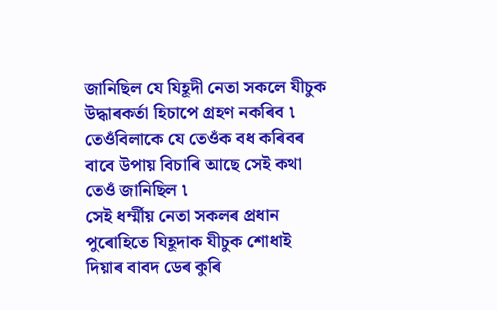জানিছিল যে যিহূদী নেতা সকলে যীচুক উদ্ধাৰকৰ্তা হিচাপে গ্ৰহণ নকৰিব ৷ তেওঁবিলাকে যে তেওঁক বধ কৰিবৰ বাবে উপায় বিচাৰি আছে সেই কথা তেওঁ জানিছিল ৷
সেই ধৰ্ম্মীয় নেতা সকলৰ প্ৰধান পুৰোহিতে যিহূদাক যীচুক শোধাই দিয়াৰ বাবদ ডেৰ কুৰি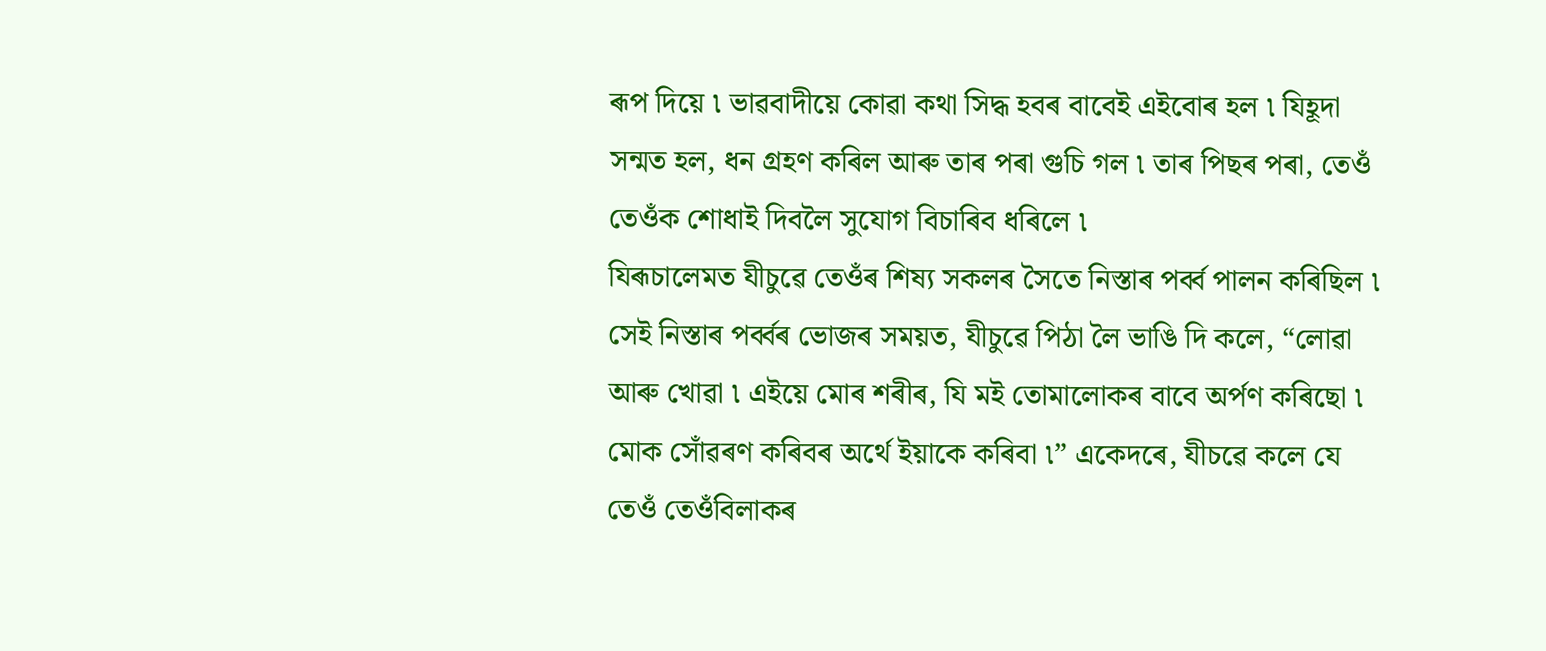ৰূপ দিয়ে ৷ ভাৱবাদীয়ে কোৱা কথা সিদ্ধ হবৰ বাবেই এইবোৰ হল ৷ যিহূদা সন্মত হল, ধন গ্ৰহণ কৰিল আৰু তাৰ পৰা গুচি গল ৷ তাৰ পিছৰ পৰা, তেওঁ তেওঁক শোধাই দিবলৈ সুযোগ বিচাৰিব ধৰিলে ৷
যিৰূচালেমত যীচুৱে তেওঁৰ শিষ্য সকলৰ সৈতে নিস্তাৰ পৰ্ব্ব পালন কৰিছিল ৷ সেই নিস্তাৰ পৰ্ব্বৰ ভোজৰ সময়ত, যীচুৱে পিঠা লৈ ভাঙি দি কলে, “লোৱা আৰু খোৱা ৷ এইয়ে মোৰ শৰীৰ, যি মই তোমালোকৰ বাবে অৰ্পণ কৰিছো ৷ মোক সোঁৱৰণ কৰিবৰ অৰ্থে ইয়াকে কৰিবা ৷” একেদৰে, যীচৱে কলে যে তেওঁ তেওঁবিলাকৰ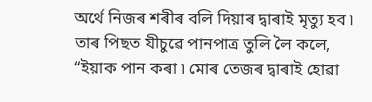অৰ্থে নিজৰ শৰীৰ বলি দিয়াৰ দ্বাৰাই মৃত্যু হব ৷
তাৰ পিছত যীচুৱে পানপাত্ৰ তুলি লৈ কলে, “ইয়াক পান কৰা ৷ মোৰ তেজৰ দ্বাৰাই হোৱা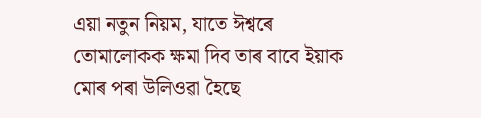এয়া নতুন নিয়ম, যাতে ঈশ্বৰে তোমালোকক ক্ষমা দিব তাৰ বাবে ইয়াক মোৰ পৰা উলিওৱা হৈছে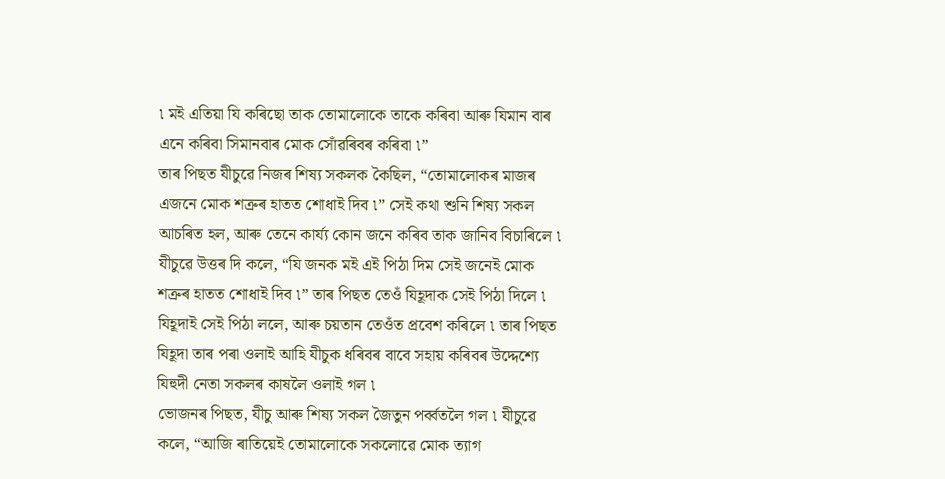৷ মই এতিয়া যি কৰিছো তাক তোমালোকে তাকে কৰিবা আৰু যিমান বাৰ এনে কৰিবা সিমানবাৰ মোক সোঁৱৰিবৰ কৰিবা ৷”
তাৰ পিছত যীচুৱে নিজৰ শিষ্য সকলক কৈছিল, “তোমালোকৰ মাজৰ এজনে মোক শত্ৰুৰ হাতত শোধাই দিব ৷” সেই কথা শুনি শিষ্য সকল আচৰিত হল, আৰু তেনে কাৰ্য্য কোন জনে কৰিব তাক জানিব বিচাৰিলে ৷ যীচুৱে উত্তৰ দি কলে, “যি জনক মই এই পিঠা দিম সেই জনেই মোক শত্ৰুৰ হাতত শোধাই দিব ৷” তাৰ পিছত তেওঁ যিহূদাক সেই পিঠা দিলে ৷
যিহূদাই সেই পিঠা ললে, আৰু চয়তান তেওঁত প্ৰবেশ কৰিলে ৷ তাৰ পিছত যিহূদা তাৰ পৰা ওলাই আহি যীচুক ধৰিবৰ বাবে সহায় কৰিবৰ উদ্দেশ্যে যিহুদী নেতা সকলৰ কাষলৈ ওলাই গল ৷
ভোজনৰ পিছত, যীচু আৰু শিষ্য সকল জৈতুন পৰ্ব্বতলৈ গল ৷ যীচুৱে কলে, “আজি ৰাতিয়েই তোমালোকে সকলোৱে মোক ত্যাগ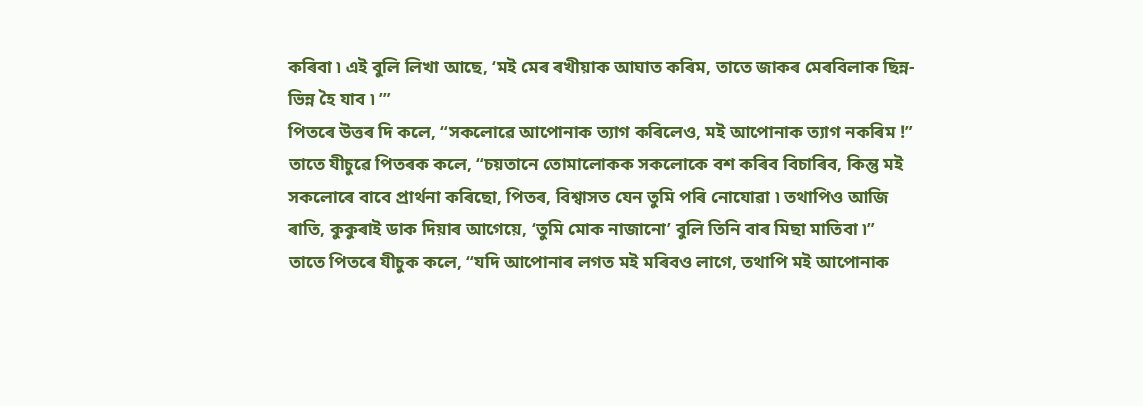কৰিবা ৷ এই বুলি লিখা আছে, ‘মই মেৰ ৰখীয়াক আঘাত কৰিম, তাতে জাকৰ মেৰবিলাক ছিন্ন-ভিন্ন হৈ যাব ৷ ’”
পিতৰে উত্তৰ দি কলে, “সকলোৱে আপোনাক ত্যাগ কৰিলেও, মই আপোনাক ত্যাগ নকৰিম !” তাতে যীচুৱে পিতৰক কলে, “চয়তানে তোমালোকক সকলোকে বশ কৰিব বিচাৰিব, কিন্তু মই সকলোৰে বাবে প্ৰাৰ্থনা কৰিছো, পিতৰ, বিশ্বাসত যেন তুমি পৰি নোযোৱা ৷ তথাপিও আজি ৰাতি, কুকুৰাই ডাক দিয়াৰ আগেয়ে, ‘তুমি মোক নাজানো’ বুলি তিনি বাৰ মিছা মাতিবা ৷”
তাতে পিতৰে যীচুক কলে, “যদি আপোনাৰ লগত মই মৰিবও লাগে, তথাপি মই আপোনাক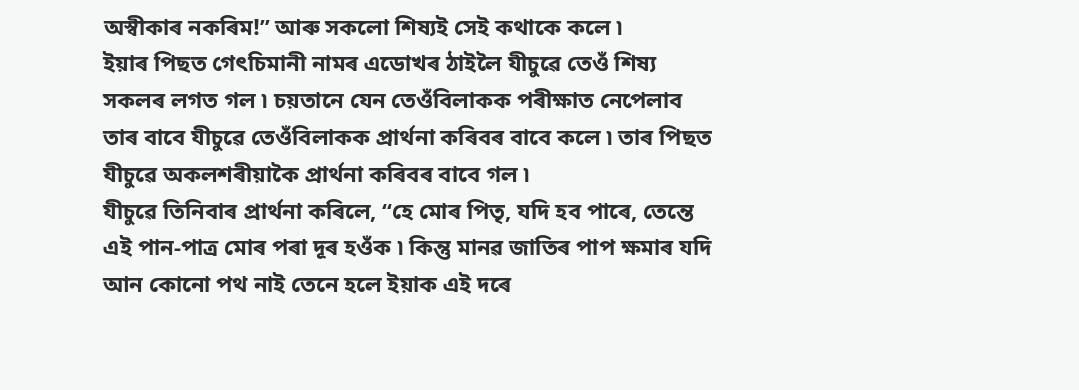অস্বীকাৰ নকৰিম!” আৰু সকলো শিষ্যই সেই কথাকে কলে ৷
ইয়াৰ পিছত গেৎচিমানী নামৰ এডোখৰ ঠাইলৈ যীচুৱে তেওঁ শিষ্য সকলৰ লগত গল ৷ চয়তানে যেন তেওঁবিলাকক পৰীক্ষাত নেপেলাব তাৰ বাবে যীচুৱে তেওঁবিলাকক প্ৰাৰ্থনা কৰিবৰ বাবে কলে ৷ তাৰ পিছত যীচুৱে অকলশৰীয়াকৈ প্ৰাৰ্থনা কৰিবৰ বাবে গল ৷
যীচুৱে তিনিবাৰ প্ৰাৰ্থনা কৰিলে, “হে মোৰ পিতৃ, যদি হব পাৰে, তেন্তে এই পান-পাত্ৰ মোৰ পৰা দূৰ হওঁক ৷ কিন্তু মানৱ জাতিৰ পাপ ক্ষমাৰ যদি আন কোনো পথ নাই তেনে হলে ইয়াক এই দৰে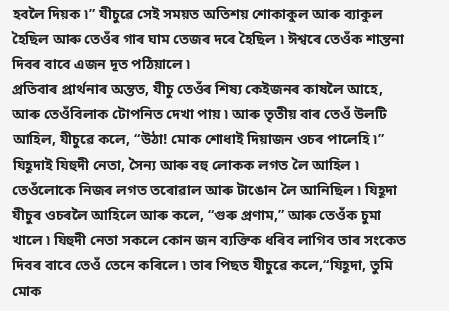হবলৈ দিয়ক ৷” যীচুৱে সেই সময়ত অতিশয় শোকাকুল আৰু ব্যাকুল হৈছিল আৰু তেওঁৰ গাৰ ঘাম তেজৰ দৰে হৈছিল ৷ ঈশ্বৰে তেওঁক শান্তনা দিবৰ বাবে এজন দূত পঠিয়ালে ৷
প্ৰতিবাৰ প্ৰাৰ্থনাৰ অন্তত, যীচু তেওঁৰ শিষ্য কেইজনৰ কাষলৈ আহে, আৰু তেওঁবিলাক টোপনিত দেখা পায় ৷ আৰু তৃতীয় বাৰ তেওঁ উলটি আহিল, যীচুৱে কলে, “উঠা! মোক শোধাই দিয়াজন ওচৰ পালেহি ৷”
যিহূদাই যিহুদী নেতা, সৈন্য আৰু বহু লোকক লগত লৈ আহিল ৷ তেওঁলোকে নিজৰ লগত তৰোৱাল আৰু টাঙোন লৈ আনিছিল ৷ যিহূদা যীচুৰ ওচৰলৈ আহিলে আৰু কলে, “গুৰু প্ৰণাম,” আৰু তেওঁক চুমা খালে ৷ যিহুদী নেতা সকলে কোন জন ব্যক্তিক ধৰিব লাগিব তাৰ সংকেত দিবৰ বাবে তেওঁ তেনে কৰিলে ৷ তাৰ পিছত যীচুৱে কলে,“যিহূদা, তুমি মোক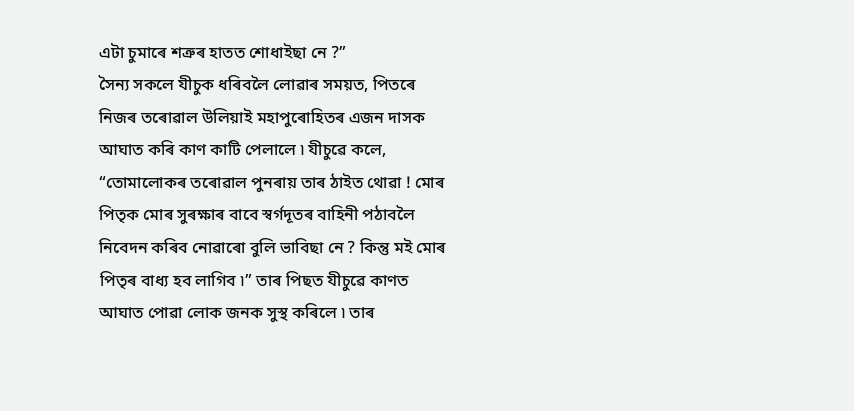এটা চুমাৰে শত্ৰুৰ হাতত শোধাইছা নে ?”
সৈন্য সকলে যীচুক ধৰিবলৈ লোৱাৰ সময়ত, পিতৰে নিজৰ তৰোৱাল উলিয়াই মহাপুৰোহিতৰ এজন দাসক আঘাত কৰি কাণ কাটি পেলালে ৷ যীচুৱে কলে, “তোমালোকৰ তৰোৱাল পুনৰায় তাৰ ঠাইত থোৱা ! মোৰ পিতৃক মোৰ সুৰক্ষাৰ বাবে স্বৰ্গদূতৰ বাহিনী পঠাবলৈ নিবেদন কৰিব নোৱাৰো বুলি ভাবিছা নে ? কিন্তু মই মোৰ পিতৃৰ বাধ্য হব লাগিব ৷” তাৰ পিছত যীচুৱে কাণত আঘাত পোৱা লোক জনক সুস্থ কৰিলে ৷ তাৰ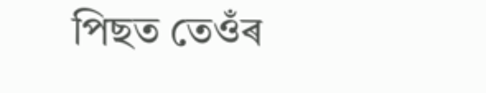পিছত তেওঁৰ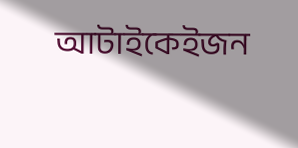আটাইকেইজন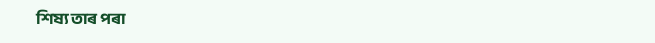শিষ্য তাৰ পৰা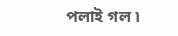পলাই গল ৷